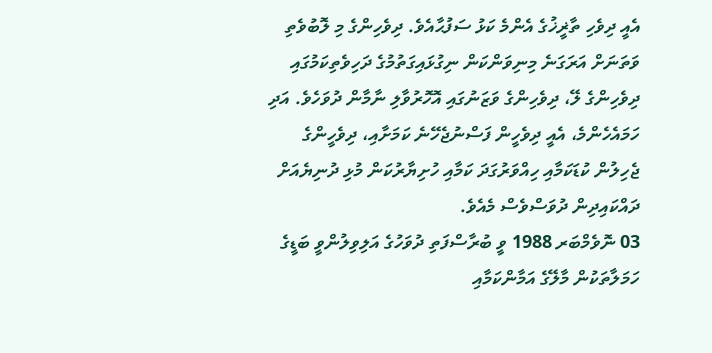އެއީ ދިވެހި ތާޜީޚުގެ އެންމެ ކަޅު ސަފުޙާއެވެ. ދިވެހިންގެ މި ލޮބުވެތި ވަތަނަށް އަރަގަނެ މިނިވަންކަން ނިގުޅައިގަތުމުގެ ދަހިވެތިކަމުގައި ދިވެހިންގެ ލޭ، ދިވެހިންގެ ވަޒަނުގައި އޮހޮރުވާލި ނާމާން ދުވަހެވެ. އަދި ހަމައެހެންމެ، އެއީ ދިވެހީން ފަސްނުޖެހޭނެ ކަމަށާއި، ދިވެހީންގެ ޖެހިލުން ކުޑަކަމާއި ހިއްވަރުގަދަ ކަމާއި ހުށިޔާރުކަން މުޅި ދުނިޔެއަށް ދައްކައިދިން ދުވަސްވެސް މެއެވެ.
03 ނޮވެމްބަރ 1988 ވީ ބުރާސްފަތި ދުވަހުގެ އަލިވިލުންވީ ބަޑީގެ ހަމަލާތަކުން މާލޭގެ އަމާންކަމާއި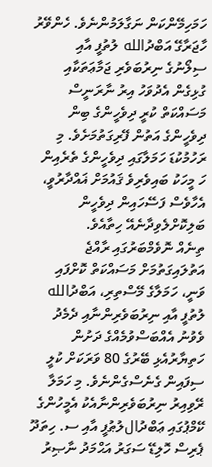ހަމަހިމޭންކަން ނަގާލަމުންނެވެ. ހެންވޭރު ހާޖަރާގޭ އަބްދުالله ލުތުފީ އާއި ސިލޯނުގެ ނިރުބަވެރި ޖަމާޢަތަކާއި ގުޅިގެން އެދުވަހު އިރު ނާރަނީސް މަސައްކަތް ކުރީ ދިވެހީންގެ ބިން ދިވެހީންގެ އަތުން ފޭރިގަތުމަށެވެ. މި ރަހުމުކުޑަ ހަމަލާގައި ދިވެހީންގެ ތެރެއިން ހަ މީހަކު ބައިވެރިވެ ޤައުމަށް ޣައްދާރުވީ، އެހާވެސް ފަސޭހައިން ދިވެހީން ބަލިކޮށްލެވިދާނެއޭ ހިތާއެވެ.
ތިނެއް ނޮވެމްބަރުގައި ރާއްޖެ އަތުލައިގަތުމަށް މަސައްކަތް ކޮށްފައި ވަނީ، ހަމަލާގެ މޭސްތިރި، އަބްދުالله ލުތުފީ އާއި ނިރުބަވެރިންނާއި ދެމެދު ވެވުނު އެއްބަސްވުމެއްގެ ދަށުން ހަތިޔާރުއެޅި ބޭރުގެ 80 ވަރަކަށް ކުލީ ސިފައިން ގެނެސްގެންނެވެ. މި ހަމަލާ ރޭވިއިރު ނިރުބަވެރިންނާއެކު އެމީހުންގެ ކޭމްޕުގައި ޢަބްދުالލުޠުފީ އާއި ސ. ހިތަދޫ ޕެރިސް ހޮލިޑޭ ސަގަރު އަޙްމަދު ނާޞިރު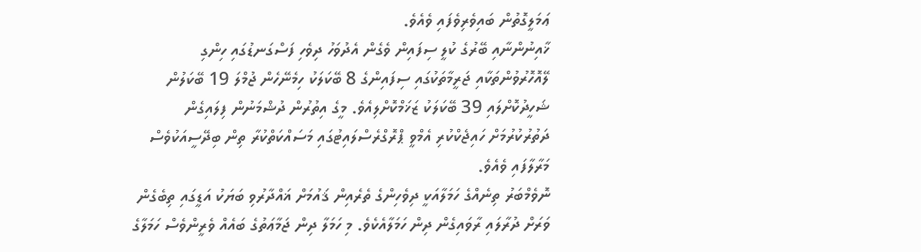ޢަމަލީގޮތުން ބައިވެރިވެފައި ވެއެވެ.
ޚާއިނުންނާއި ބޭރުގެ ކުލީ ސިފައިން ވެގެން އެދުވަހު ދިވެހި ފަސްގަނޑުގައި ހިންގި ލޭއޮހޮރުވުންތަކާއި ޖަރީމާތަކުގައި ސިފައިންގެ 8 ބޭކަލަކު ހިމެނޭހެން ޖުމްލަ 19 ބޭކަލުން ޝަހީދުކޮށްލައި 39 ބޭކަލަކު ޒަޚަމްކޮށްލިއެވެ. މީގެ އިތުރުން ދުޝްމަނުން ފިލައިގެން ދަތުރުކުރުމަށް ހައިޖެކްކުރި އެމްވީ ޕްރޮގްރެސްލައިޓުގައި މަސައްކަތްކުރާ ތިން ބިދޭސީއަކުވެސް މަރާލާފައި ވެއެވެ.
ނޮވެމްބަރު ތިނެއްގެ ހަމަލާއަކީ ދިވެހިންގެ ތެރެއިން ޤައުމަށް ޣައްދާރުވި ބަޔަކު އަޑީގައި ތިބެގެން ވަރަށް ދުރާލައި ރާވައިގެން ދިން ހަމަލާއެކެވެ. މި ހަމަލާ ދިން ޖަމާޢަތުގެ ބައެއް ވެރީންވެސް ހަމަލާގެ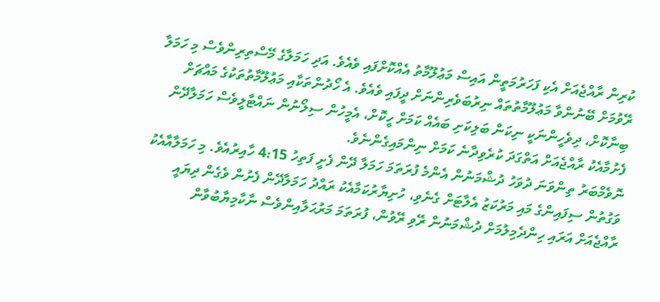ކުރިން ރާއްޖެއަށް އެކި ފަހަރުމަތީން އައިސް މަޢުލޫމާތު އެއްކޮށްފައި ވެއެވެ. އަދި ހަމަލާގެ މޭސްތިރިންވެސް މި ހަމަލާ ރޭވުމަށް ބޭނުންވާ މަޢުލޫމާތުތައް ނިރުބަވެރިންނަށް ދީފައި ވެއެވެ. އެ ހޯދުންތަކާއި މަޢުލޫމާތުތަކުގެ މައްޗަށް ބިނާކޮށް، ދިވެހީންނަކީ ނިކަން ބަލިކަށި ބައެއް ކަމަށް ހީކޮށް، އެމީހުން ސިލޯނުން ނައްޓާލީވެސް ހަމަލާދޭން ފެށުމާއެކު ރާއްޖެއަށް އަތްގަދަ ކުރެވިދާނެ ކަމަށް ނިންމައިގެންނެވެ.
ނޮވެމްބަރު ތިންވަނަ ދުވަހު ދުޝްމަނުން އެންމެ ފުރަތަމަ ހަމަލާ ދޭން ފެށީ ފަތިހު 4:15 ހާއިރުއެވެ. މި ހަމަލާއާއެކު ވަގުތުން ސިފައިންގެ މައި މަރުކަޒު އެލާޓަށް ގެނެވި، ހުށިޔާރުކަމާއެކު ރައްދު ހަމަލާދޭން ފެށުން ވެގެން ދިޔައީ ރާއްޖެއަށް އަރައި ހިންދެމިލުމަށް ދުޝްމަނުން ރޭވި ރޭވުން، ފުރަތަމަ މަރުޙަލާއިންވެސް ނާކާމިޔާބުވާން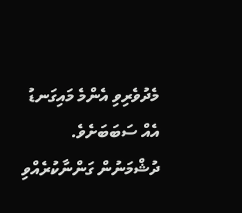މެދުވެރިވި އެންމެ މައިގަނޑު އެއް ސަބަބަށެވެ. ދުޝްމަނުން ގަންނާކުރެއްވި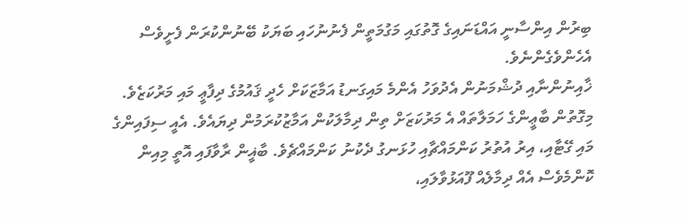ބިރުން އިންސާނީ އައްޑަނައިގެ ގޮތުގައި މަގުމަތީން ފެނުނުހައި ބަޔަކު ބޭނުންކުރަން ފެށީވެސް އެހެންވެގެންނެވެ.
ޚާއިނުންނާއި ދުޝްމަނުން އެދުވަހު އެންމެ މައިގަނޑު އަމާޒަކަށް ހެދީ ޤައުމުގެ ދިފާޢީ މައި މަރުކަޒެވެ. މިގޮތުން ބާޢީންގެ ހަމަލާތައް އެ މަރުކަޒަށް ތިން ދިމާލަކުން އަމާޒުކުރަމުން ދިޔައެވެ. އެއީ ސިފައިންގެ މައި ގޭޓާއި، އިރު އުތުރު ކަންމައްޗާއި ހުޅަނގު ދެކުނު ކަންމައްޗެވެ. ބާޣީން ރާވާފައި އޮތީ މިއިން ކޮންމެވެސް އެއް ދިމާލެއް ފޫއަޅުވާލައި،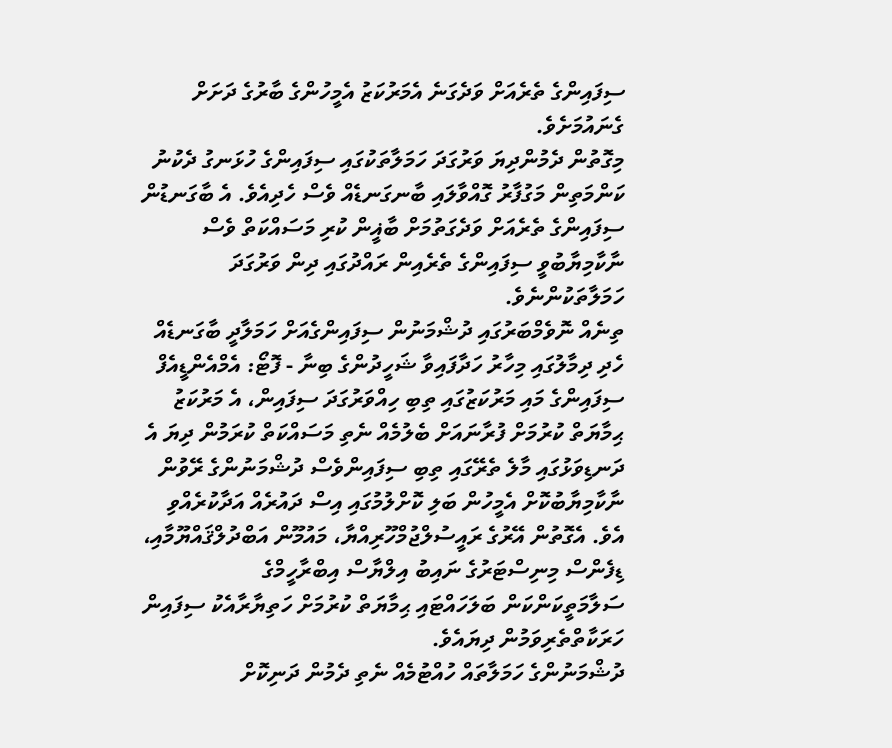ސިފައިންގެ ތެރެއަށް ވަދެގަނެ އެމަރުކަޒު އެމީހުންގެ ބާރުގެ ދަށަށް ގެނައުމަށެވެ.
މިގޮތުން ދެމުންދިޔަ ވަރުގަދަ ހަމަލާތަކުގައި ސިފައިންގެ ހުޅަނގު ދެކުނު ކަންމަތިން މަގުފާރު ގޮއްވާލައި ބާނގަނޑެއް ވެސް ހެދިއެވެ. އެ ބާގަނޑުން ސިފައިންގެ ތެރެއަށް ވަދެގަތުމަށް ބާޣީން ކުރި މަސައްކަތް ވެސް ނާކާމިޔާބުވީ ސިފައިންގެ ތެރެއިން ރައްދުގައި ދިން ވަރުގަދަ ހަމަލާތަކުންނެވެ.
ތިނެއް ނޮވެމްބަރުގައި ދުޝްމަނުން ސިފައިންގެއަށް ހަމަލާދީ ބާގަނޑެއް ހެދި ދިމާލުގައި މިހާރު ހަދާފައިވާ ޝަހީދުންގެ ބިނާ - ފޮޓޯ: އެމްއެންޑީއެފް
ސިފައިންގެ މައި މަރުކަޒުގައި ތިބި ހިއްވަރުގަދަ ސިފައިން، އެ މަރުކަޒު ޙިމާޔަތް ކުރުމަށް ފުރާނައަށް ބެލުމެއް ނެތި މަސައްކަތް ކުރަމުން ދިޔަ އެ ދަނޑިވަޅުގައި މާލެ ތެރޭގައި ތިބި ސިފައިންވެސް ދުޝްމަނުންގެ ރޭވުން ނާކާމިޔާބުކޮށް އެމީހުން ބަލި ކޮށްލުމުގައި އިސް ދައުރެއް އަދާކުރެއްވި އެވެ. އެގޮތުން އޭރުގެ ރައީސުލްޖުމްހޫރިއްޔާ، މައުމޫން އަބްދުލްޤައްޔޫމާއި، ޑިފެންސް މިނިސްޓަރުގެ ނައިބު އިލްޔާސް އިބްރާހީމްގެ ސަލާމަތީކަންކަން ބަލަހައްޓައި ޙިމާޔަތް ކުރުމަށް ހަތިޔާރާއެކު ސިފައިން ހަރަކާތްތެރިވަމުން ދިޔައެވެ.
ދުޝްމަނުންގެ ހަމަލާތައް ހުއްޓުމެއް ނެތި ދެމުން ދަނިކޮށް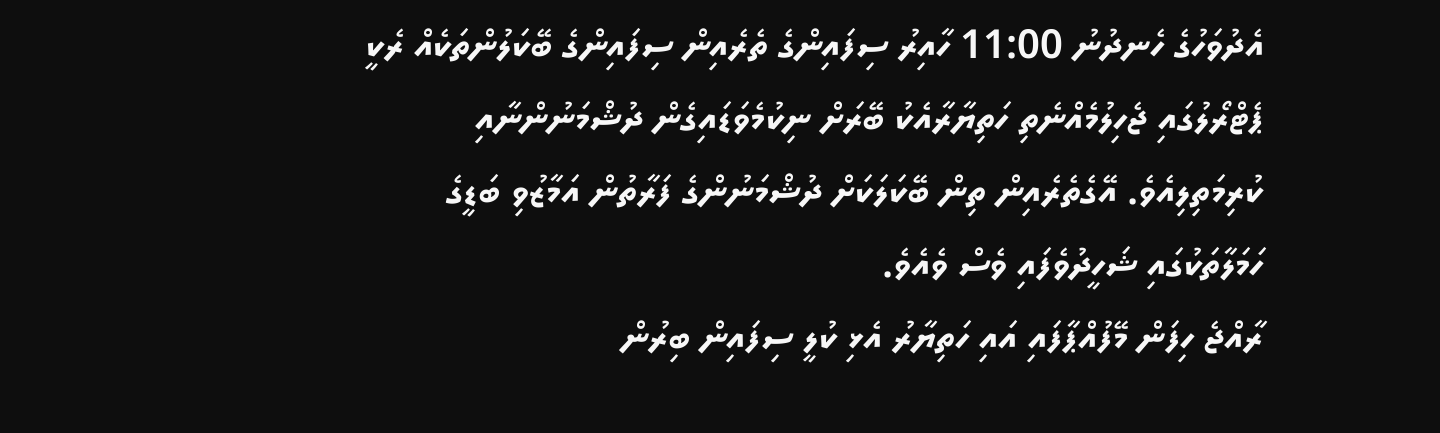އެދުވަހުގެ ހެނދުނު 11:00 ހާއިރު ސިފައިންގެ ތެރެއިން ސިފައިންގެ ބޭކަލުންތަކެއް ރެކީ ޕެޓްރޯލުގައި ޖެހިލުމެއްނެތި ހަތިޔާރާއެކު ބޭރަށް ނިކުމެވަޑައިގެން ދުޝްމަނުންނާއި ކުރިމަތިލިއެވެ. އޭގެތެރެއިން ތިން ބޭކަލަކަށް ދުޝްމަނުންގެ ފަރާތުން އަމާޒުވި ބަޑީގެ ހަމަލާތަކުގައި ޝަހީދުވެފައި ވެސް ވެއެވެ.
ރާއްޖެ ހިފަން މޭފުއްޕާފައި އައި ހަތިޔާރު އެޅި ކުލީ ސިފައިން ބިރުން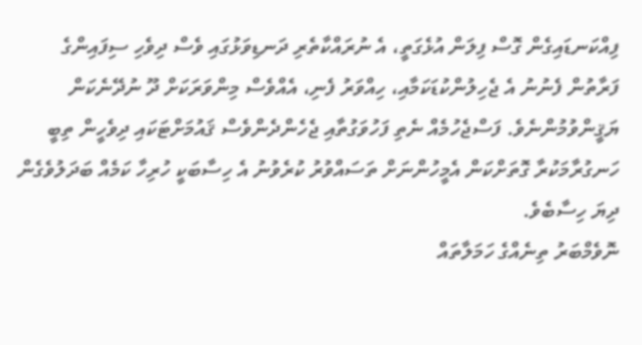ފިއްކަނޑައިގެން ގޮސް ފިލަން އުޅެގަތީ، އެ ނުރައްކާތެރި ދަނޑިވަޅުގައި ވެސް ދިވެހި ސިފައިންގެ ފަރާތުން ފެނުނު އެ ޖެހިލުންކުޑަކަމާއި، ހިއްވަރު ފެނި، އެއްވެސް މިންވަރަކަށް ދޫ ނުދޭނެކަން ޔަޤީންވުމުންނެވެ. ފަސްޖެހުމެއް ނެތި ފަހުވަގުތާއި ޖެހެންދެންވެސް ޤައުމަށްޓަކައި ދިވެހީން ތިބީ ހަނގުރާމަކުރާ ގޮތަށްކަން އެމީހުންނަށް ތަސައްވުރު ކުރެވުނު އެ ހިސާބަކީ ހުރިހާ ކަމެއް ބަދަލުވެގެން ދިޔަ ހިސާބެވެ.
ނޮވެމްބަރު ތިނެއްގެ ހަމަލާތައް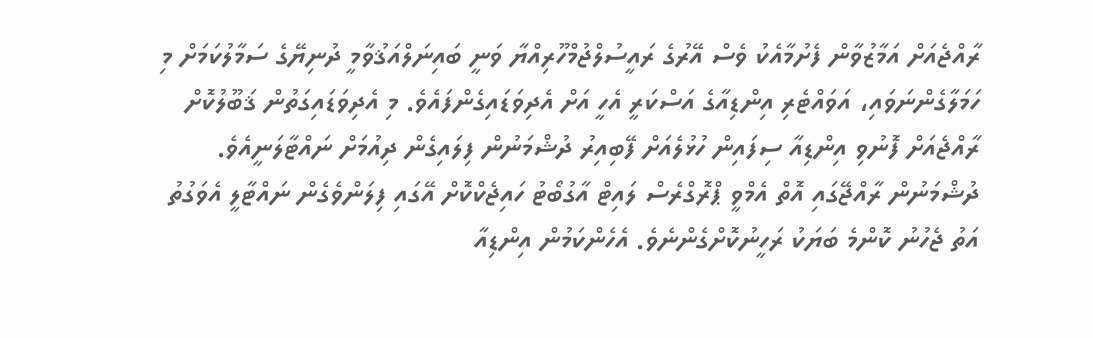ރާއްޖެއަށް އަމާޒުވާން ފެށުމާއެކު ވެސް އޭރުގެ ރައީސުލްޖުމްހޫރިއްޔާ ވަނީ ބައިނަލްއަޤުވާމީ ދުނިޔޭގެ ސަމާލުކަމަށް މި ހަމަލާގެންނަވައި، އަވައްޓެރި އިންޑިއާގެ އަސްކަރީ އެހީ އަށް އެދިވަޑައިގެންފައެވެ. މި އެދިވަޑައިގަތުން ޤަބޫލުކޮށް ރާއްޖެއަށް ފޮނުވި އިންޑިއާ ސިފައިން ހުޅުލެއަށް ފޭބިއިރު ދުޝްމަނުން ފިލައިގެން ދިއުމަށް ނައްޓާލަނީއެވެ.
ދުޝްމަނުން ރާއްޖޭގައި އޮތް އެމްވީ ޕްރޮގްރެސް ލައިޓް އާގުބޯޓު ހައިޖެކްކޮށް އޭގައި ފިލަންވެގެން ނައްޓާލީ އެވަގުތު އަތު ޖެހުނު ކޮންމެ ބަޔަކު ރަހީނުކޮށްގެންނެވެ. އެހެންކަމުން އިންޑިއާ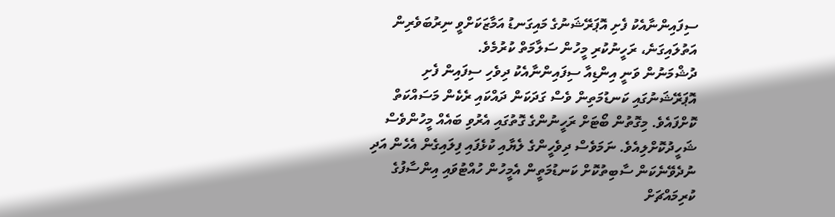ސިފައިންނާއެކު ފެށި އޮޕަރޭޝަނުގެ މައިގަނޑު އަމާޒަކަށްވީ ނިރުބަވެރިން އަތުލައިގަނެ، ރަހީނުކުރި މީހުން ސަލާމަތް ކުރުމެވެ.
ދުޝްމަނުން ވަނީ އިންޑިއާ ސިފައިންނާއެކު ދިވެހި ސިފައިން ފެށި އޮޕަރޭޝަނުގައި ކަނޑުމަތިން ވެސް ގަދަކަން ދައްކައި ރެކެން މަސައްކަތް ކޮށްފައެވެ. މިގޮތުން ބޯޓަށް ރަހީނުންގެ ގޮތުގައި އެރުވި ބައެއް މީހުންވެސް ޝަހީދުކޮށްލިއެވެ. ނަމަވެސް ދިވެހީންގެ ލެޔާއި ކުޅެފައި ފިލައިގެން އެހެން އަދި ނުދެވޭނެކަން ސާބިތުކޮށް ކަނޑުމަތީން އެމީހުން ހުއްޓުވައި އިންސާފުގެ ކުރިމައްޗަށް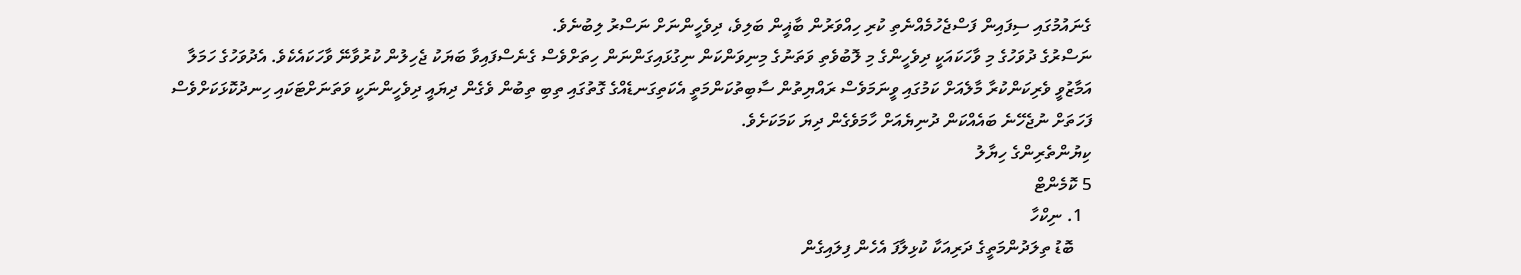ގެނައުމުގައި ސިފައިން ފަސްޖެހުމެއްނެތި ކުރި ހިއްވަރުން ބާޣީން ބަލިވެ، ދިވެހީންނަށް ނަސްރު ލިބުނެވެ.
ނަސްރުގެ ދުވަހުގެ މި ވާހަކައަކީ ދިވެހީންގެ މި ލޮބުވެތި ވަތަނުގެ މިނިވަންކަން ނިގުޅައިގަންނަން ހިތަށްވެސް ގެނެސްފައިވާ ބަޔަކު ޖެހިލުން ކުރުވާނޭ ވާހަކައެކެވެ. އެދުވަހުގެ ހަމަލާ އަމާޒުވީ ވެރިކަންކުރާ މާލެއަށް ކަމުގައި ވީނަމަވެސް ރައްޔިތުން ސާބިތުކަންމަތީ އެކަތިގަނޑެއްގެ ގޮތުގައި ތިބި ތިބުން ވެގެން ދިޔައީ ދިވެހީންނަކީ ވަތަނަށްޓަކައި ހިނދުކޮޅަކަށްވެސް ފަހަތަށް ނުޖެހޭނެ ބައެއްކަން ދުނިޔެއަށް ހާމަވެގެން ދިޔަ ކަމަކަށެވެ.
ކިޔުންތެރިންގެ ހިޔާލު
5 ކޮމެންޓް
  1. ނިކްހާ
    ބޮޑު ތިލަދުންމަތީގެ ދަރިއަކާ ކުޅިލާފަ އެހެން ފިލައިގެން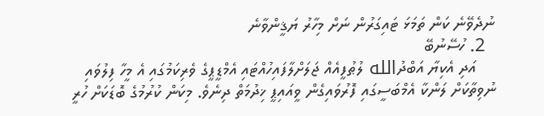ނުދެވޭނެ ކަން ތަމަޅަ ޓައިގަރުން ނަށް މިހާރު ޔަޤީންވާނެ
  2. ހުސޭނުބޭ
    އަދި އެކިޔާ އަބްދުالله ލުޠުފީއެއް ޖަލަށްލާފައިހުއްޓައި އެމްޑީޕީގެ ވެރިކަމުގައި އެ މީހާ ފިލުވައި ނުވިތާކަށް ލަންކާ އެމްބަސީގައި ފޮރުވައިގެން ވީއައިޕީ ޚިދުމަތް ދިނެވެ. މިކަން ކުރުމުގެ ބޮޑަކަށް ހުރީ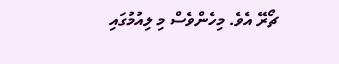ޗޯރޭ އެވެ. މިހެންވެސް މި ލިއުމުގައި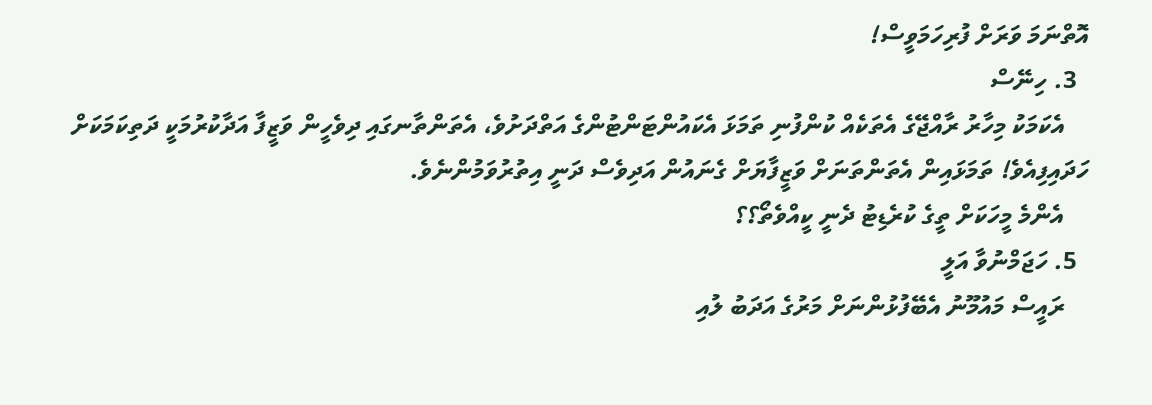އޮތްނަމަ ވަރަށް ފުރިހަމަވީސް!
  3. ހިނޭސް
    އެކަމަކު މިހާރު ރާއްޖޭގެ އެތަކެއް ކުންފުނި ތަމަޅަ އެކައުންޓަންޓުންގެ އަތްދަށުވެ، އެތަންތާނގައި ދިވެހީން ވަޒީފާ އަދާކުރުމަކީ ދަތިކަމަކަށް ހަދައިފިއެވެ! ތަމަޅައިން އެތަންތަނަށް ވަޒީފާޔަށް ގެނައުން އަދިވެސް ދަނީ އިތުރުވަމުންނެވެ.
    އެންމެ މީހަކަށް ތީގެ ކުރެޑިޓު ދެނީ ކީއްވެތޯ؟؟
  5. ހަޖަމްނުވާ އަލީ
    ރައީސް މައުމޫނު އެބޭފުޅުންނަށް މަރުގެ އަދަބު ލުއި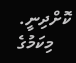ކޮށްދިނީ.
    މިކަމުގެ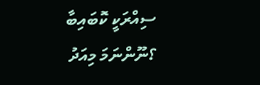ސިއްރަކީ ކޮބައިބާ ؟ނޫންނަމަ މިއަދު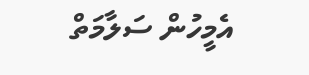އެމީހުން ސަލާމަތް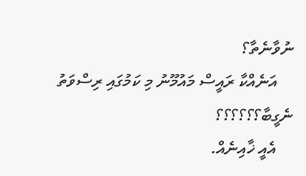ނުވާނެތާ؟
    އަނެއްކާ ރައީސް މައުމޫނު މި ކަމުގައި ރިސްވަތު ނެގީބާ؟؟؟؟؟؟
    އެއީ ޚާއިނެއް.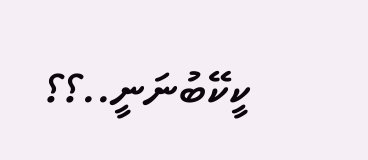ކީކޭބުނަނީ..؟؟